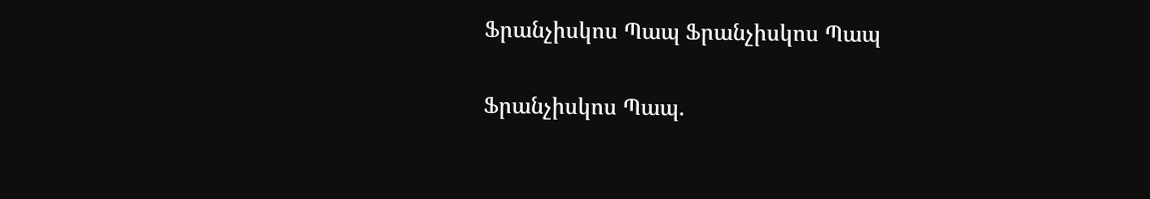Ֆրանչիսկոս Պապ Ֆրանչիսկոս Պապ

Ֆրանչիսկոս Պապ.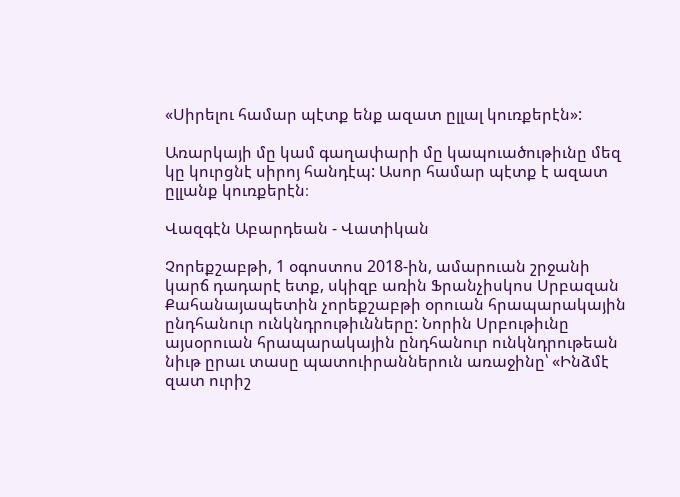«Սիրելու համար պէտք ենք ազատ ըլլալ կուռքերէն»:

Առարկայի մը կամ գաղափարի մը կապուածութիւնը մեզ կը կուրցնէ սիրոյ հանդէպ: Ասոր համար պէտք է ազատ ըլլանք կուռքերէն։

Վազգէն Աբարդեան - Վատիկան

Չորեքշաբթի, 1 օգոստոս 2018-ին, ամարուան շրջանի կարճ դադարէ ետք, սկիզբ առին Ֆրանչիսկոս Սրբազան Քահանայապետին չորեքշաբթի օրուան հրապարակային ընդհանուր ունկնդրութիւնները: Նորին Սրբութիւնը այսօրուան հրապարակային ընդհանուր ունկնդրութեան նիւթ ըրաւ տասը պատուիրաններուն առաջինը՝ «Ինձմէ զատ ուրիշ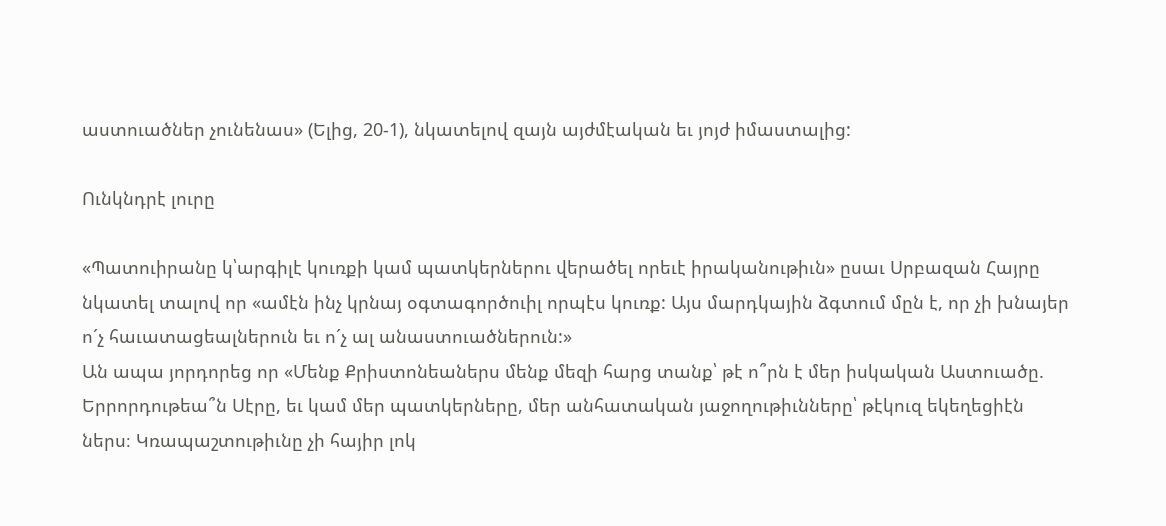աստուածներ չունենաս» (Ելից, 20-1), նկատելով զայն այժմէական եւ յոյժ իմաստալից:

Ունկնդրէ լուրը

«Պատուիրանը կ՝արգիլէ կուռքի կամ պատկերներու վերածել որեւէ իրականութիւն» ըսաւ Սրբազան Հայրը նկատել տալով որ «ամէն ինչ կրնայ օգտագործուիլ որպէս կուռք: Այս մարդկային ձգտում մըն է, որ չի խնայեր ո´չ հաւատացեալներուն եւ ո´չ ալ անաստուածներուն:»
Ան ապա յորդորեց որ «Մենք Քրիստոնեաներս մենք մեզի հարց տանք՝ թէ ո՞րն է մեր իսկական Աստուածը. Երրորդութեա՞ն Սէրը, եւ կամ մեր պատկերները, մեր անհատական յաջողութիւնները՝ թէկուզ եկեղեցիէն ներս։ Կռապաշտութիւնը չի հայիր լոկ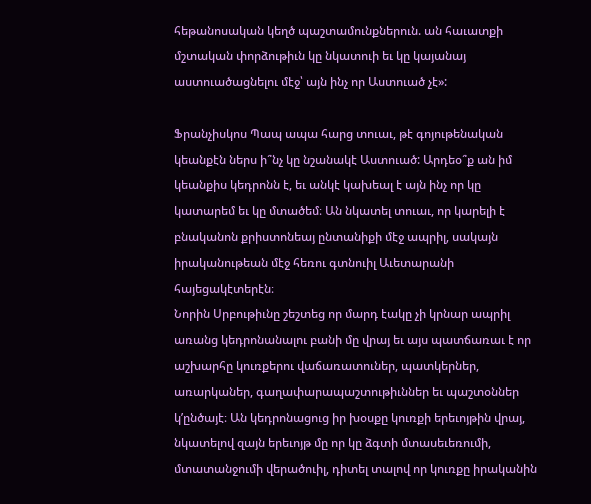հեթանոսական կեղծ պաշտամունքներուն. ան հաւատքի մշտական փորձութիւն կը նկատուի եւ կը կայանայ աստուածացնելու մէջ՝ այն ինչ որ Աստուած չէ»:

Ֆրանչիսկոս Պապ ապա հարց տուաւ, թէ գոյութենական կեանքէն ներս ի՞նչ կը նշանակէ Աստուած: Արդեօ՞ք ան իմ կեանքիս կեդրոնն է, եւ անկէ կախեալ է այն ինչ որ կը կատարեմ եւ կը մտածեմ։ Ան նկատել տուաւ, որ կարելի է բնականոն քրիստոնեայ ընտանիքի մէջ ապրիլ, սակայն իրականութեան մէջ հեռու գտնուիլ Աւետարանի հայեցակէտերէն։
Նորին Սրբութիւնը շեշտեց որ մարդ էակը չի կրնար ապրիլ առանց կեդրոնանալու բանի մը վրայ եւ այս պատճառաւ է որ աշխարհը կուռքերու վաճառատուներ, պատկերներ, առարկաներ, գաղափարապաշտութիւններ եւ պաշտօններ կʼընծայէ։ Ան կեդրոնացուց իր խօսքը կուռքի երեւոյթին վրայ, նկատելով զայն երեւոյթ մը որ կը ձգտի մտասեւեռումի, մտատանջումի վերածուիլ, դիտել տալով որ կուռքը իրականին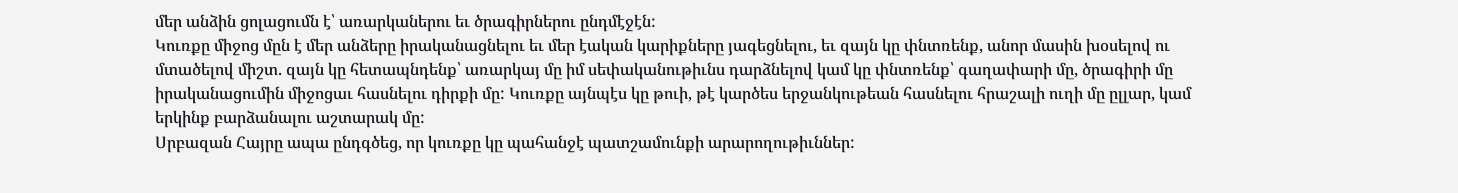մեր անձին ցոլացումն է՝ առարկաներու եւ ծրագիրներու ընդմէջէն:
Կուռքը միջոց մըն է մեր անձերը իրականացնելու եւ մեր էական կարիքները յագեցնելու, եւ զայն կը փնտռենք, անոր մասին խօսելով ու մտածելով միշտ. զայն կը հետապնդենք՝ առարկայ մը իմ սեփականութիւնս դարձնելով կամ կը փնտռենք՝ գաղափարի մը, ծրագիրի մը իրականացումին միջոցաւ հասնելու դիրքի մը: Կուռքը այնպէս կը թուի, թէ կարծես երջանկութեան հասնելու հրաշալի ուղի մը ըլլար, կամ երկինք բարձանալու աշտարակ մը:
Սրբազան Հայրը ապա ընդգծեց, որ կուռքը կը պահանջէ պատշամունքի արարողութիւններ: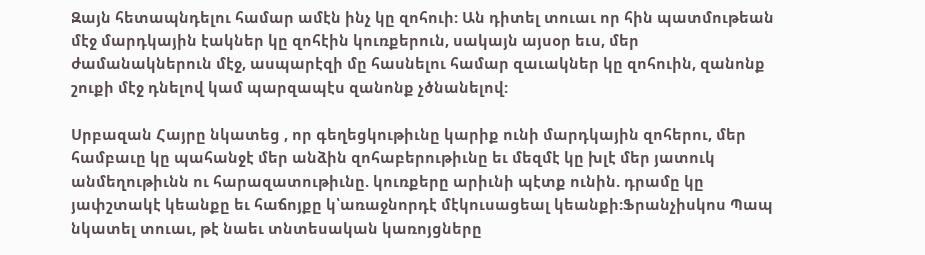Զայն հետապնդելու համար ամէն ինչ կը զոհուի: Ան դիտել տուաւ որ հին պատմութեան մէջ մարդկային էակներ կը զոհէին կուռքերուն, սակայն այսօր եւս, մեր ժամանակներուն մէջ, ասպարէզի մը հասնելու համար զաւակներ կը զոհուին, զանոնք շուքի մէջ դնելով կամ պարզապէս զանոնք չծնանելով:

Սրբազան Հայրը նկատեց , որ գեղեցկութիւնը կարիք ունի մարդկային զոհերու, մեր համբաւը կը պահանջէ մեր անձին զոհաբերութիւնը եւ մեզմէ կը խլէ մեր յատուկ անմեղութիւնն ու հարազատութիւնը. կուռքերը արիւնի պէտք ունին. դրամը կը յափշտակէ կեանքը եւ հաճոյքը կ՝առաջնորդէ մէկուսացեալ կեանքի:Ֆրանչիսկոս Պապ նկատել տուաւ, թէ նաեւ տնտեսական կառոյցները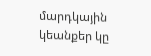մարդկային կեանքեր կը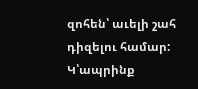զոհեն՝ աւելի շահ դիզելու համար: Կ՝ապրինք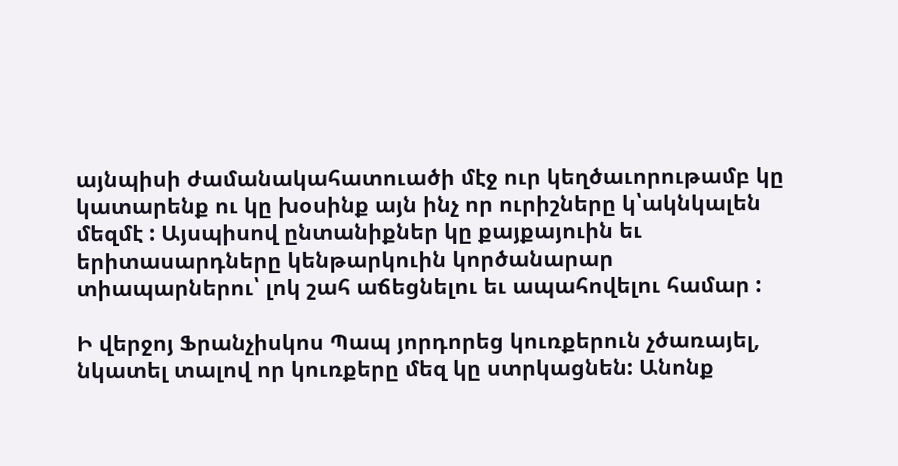այնպիսի ժամանակահատուածի մէջ ուր կեղծաւորութամբ կը կատարենք ու կը խօսինք այն ինչ որ ուրիշները կ՝ակնկալեն մեզմէ : Այսպիսով ընտանիքներ կը քայքայուին եւ երիտասարդները կենթարկուին կործանարար տիապարներու՝ լոկ շահ աճեցնելու եւ ապահովելու համար :

Ի վերջոյ Ֆրանչիսկոս Պապ յորդորեց կուռքերուն չծառայել, նկատել տալով որ կուռքերը մեզ կը ստրկացնեն: Անոնք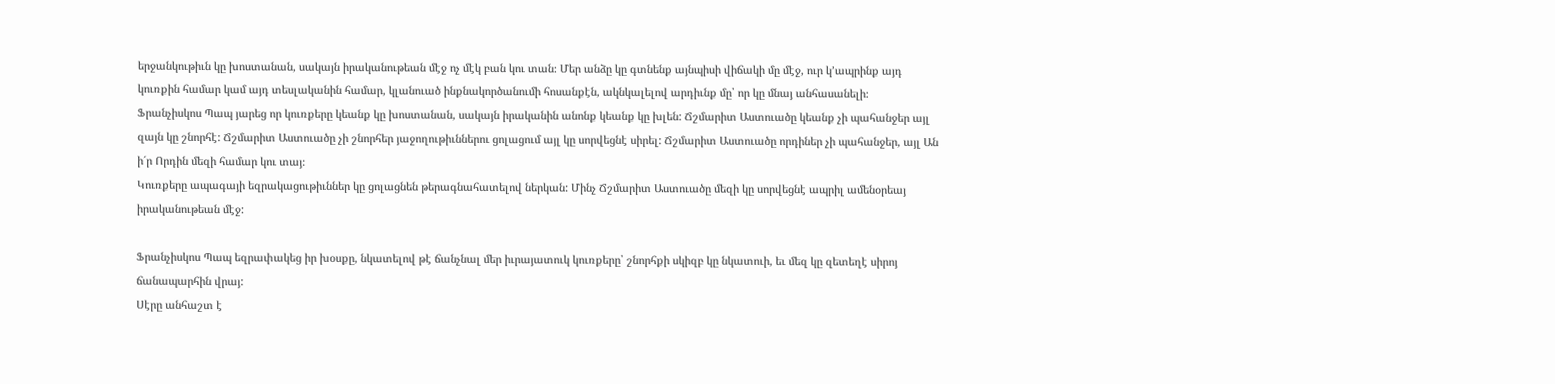երջանկութիւն կը խոստանան, սակայն իրականութեան մէջ ոչ մէկ բան կու տան։ Մեր անձը կը գտնենք այնպիսի վիճակի մը մէջ, ուր կʼապրինք այդ կուռքին համար կամ այդ տեսլականին համար, կլանուած ինքնակործանումի հոսանքէն, ակնկալելով արդիւնք մը՝ որ կը մնայ անհասանելի։
Ֆրանչիսկոս Պապ յարեց որ կուռքերը կեանք կը խոստանան, սակայն իրականին անոնք կեանք կը խլեն: Ճշմարիտ Աստուածը կեանք չի պահանջեր այլ զայն կը շնորհէ: Ճշմարիտ Աստուածը չի շնորհեր յաջողութիւններու ցոլացում այլ կը սորվեցնէ սիրել: Ճշմարիտ Աստուածը որդիներ չի պահանջեր, այլ Ան ի´ր Որդին մեզի համար կու տայ։
Կուռքերը ապագայի եզրակացութիւններ կը ցոլացնեն թերագնահատելով ներկան: Մինչ Ճշմարիտ Աստուածը մեզի կը սորվեցնէ ապրիլ ամենօրեայ իրականութեան մէջ:

Ֆրանչիսկոս Պապ եզրափակեց իր խօսքը, նկատելով թէ ճանչնալ մեր իւրայատուկ կուռքերը՝ շնորհքի սկիզբ կը նկատուի, եւ մեզ կը զետեղէ սիրոյ ճանապարհին վրայ:
Սէրը անհաշտ է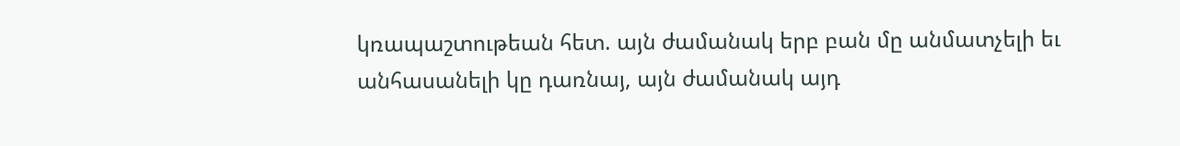կռապաշտութեան հետ. այն ժամանակ երբ բան մը անմատչելի եւ անհասանելի կը դառնայ, այն ժամանակ այդ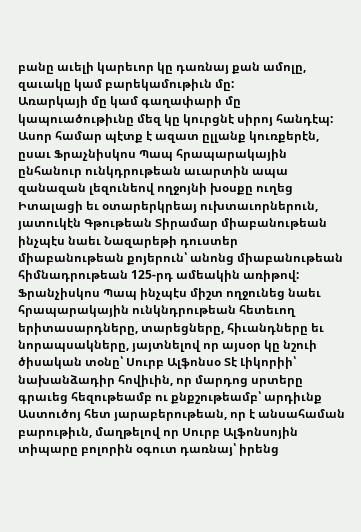բանը աւելի կարեւոր կը դառնայ քան ամոլը, զաւակը կամ բարեկամութիւն մը:
Առարկայի մը կամ գաղափարի մը կապուածութիւնը մեզ կը կուրցնէ սիրոյ հանդէպ: Ասոր համար պէտք է ազատ ըլլանք կուռքերէն, ըսաւ Ֆրաչնիսկոս Պապ հրապարակային ընհանուր ունկդրութեան աւարտին ապա զանազան լեզունեով ողջոյնի խօսքը ուղեց Իտալացի եւ օտարերկրեայ ուխտաւորներուն, յատուկէն Գթութեան Տիրամար միաբանութեան ինչպէս նաեւ Նազարեթի դուստեր միաբանութեան քոյերուն՝ անոնց միաբանութեան հիմնադրութեան 125-րդ ամեակին առիթով:
Ֆրանչիսկոս Պապ ինչպէս միշտ ողջունեց նաեւ  հրապարակային ունկնդրութեան հետեւող երիտասարդները, տարեցները, հիւանդները եւ նորապսակները, յայտնելով որ այսօր կը նշուի ծիսական տօնը՝ Սուրբ Ալֆոնսօ Տէ Լիկորիի՝ նախանձադիր հովիւին, որ մարդոց սրտերը գրաւեց հեզութեամբ ու քնքշութեամբ՝ արդիւնք Աստուծոյ հետ յարաբերութեան, որ է անսահաման բարութիւն, մաղթելով որ Սուրբ Ալֆոնսոյին տիպարը բոլորին օգուտ դառնայ՝ իրենց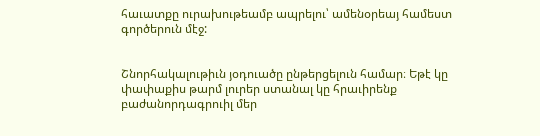հաւատքը ուրախութեամբ ապրելու՝ ամենօրեայ համեստ գործերուն մէջ:


Շնորհակալութիւն յօդուածը ընթերցելուն համար։ Եթէ կը փափաքիս թարմ լուրեր ստանալ կը հրաւիրենք բաժանորդագրուիլ մեր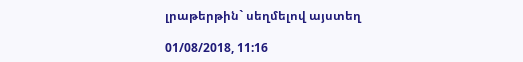լրաթերթին` սեղմելով այստեղ

01/08/2018, 11:16